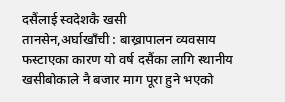दसैंलाई स्वदेशकै खसी
तानसेन,अर्घाखाँची : बाख्रापालन व्यवसाय फस्टाएका कारण यो वर्ष दसैंका लागि स्थानीय खसीबोकाले नै बजार माग पूरा हुने भएको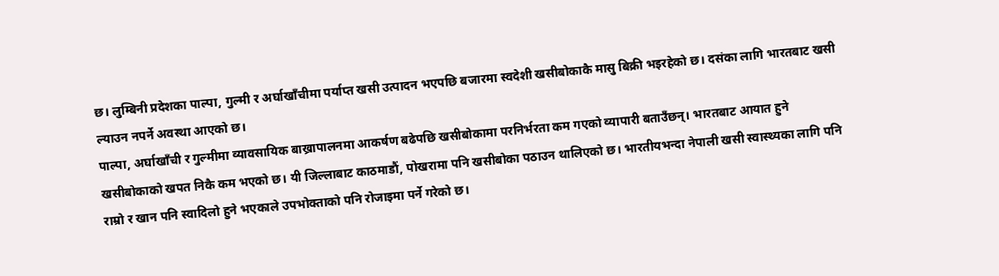छ। लुम्बिनी प्रदेशका पाल्पा, गुल्मी र अर्घाखाँचीमा पर्याप्त खसी उत्पादन भएपछि बजारमा स्वदेशी खसीबोकाकै मासु बिक्री भइरहेको छ। दसंका लागि भारतबाट खसी ल्याउन नपर्ने अवस्था आएको छ।
पाल्पा, अर्घाखाँची र गुल्मीमा व्यावसायिक बाख्रापालनमा आकर्षण बढेपछि खसीबोकामा परनिर्भरता कम गएको व्यापारी बताउँछन्। भारतबाट आयात हुने खसीबोकाको खपत निकै कम भएको छ। यी जिल्लाबाट काठमाडौं, पोखरामा पनि खसीबोका पठाउन थालिएको छ। भारतीयभन्दा नेपाली खसी स्वास्थ्यका लागि पनि राम्रो र खान पनि स्वादिलो हुने भएकाले उपभोक्ताको पनि रोजाइमा पर्ने गरेको छ।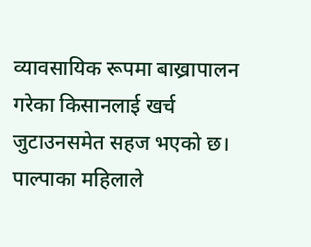व्यावसायिक रूपमा बाख्रापालन गरेका किसानलाई खर्च जुटाउनसमेत सहज भएको छ। पाल्पाका महिलाले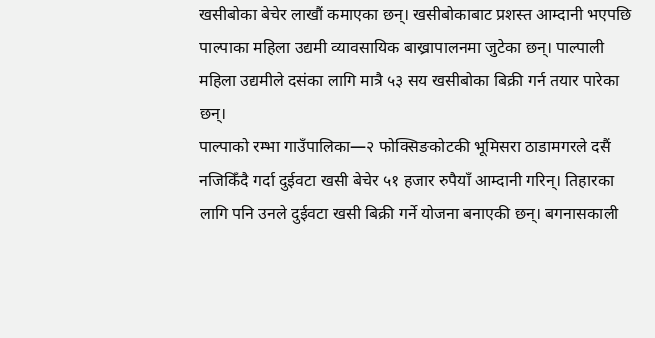खसीबोका बेचेर लाखौं कमाएका छन्। खसीबोकाबाट प्रशस्त आम्दानी भएपछि पाल्पाका महिला उद्यमी व्यावसायिक बाख्रापालनमा जुटेका छन्। पाल्पाली महिला उद्यमीले दसंका लागि मात्रै ५३ सय खसीबोका बिक्री गर्न तयार पारेका छन्।
पाल्पाको रम्भा गाउँपालिका—२ फोक्सिङकोटकी भूमिसरा ठाडामगरले दसैं नजिकिँदै गर्दा दुईवटा खसी बेचेर ५१ हजार रुपैयाँ आम्दानी गरिन्। तिहारका लागि पनि उनले दुईवटा खसी बिक्री गर्ने योजना बनाएकी छन्। बगनासकाली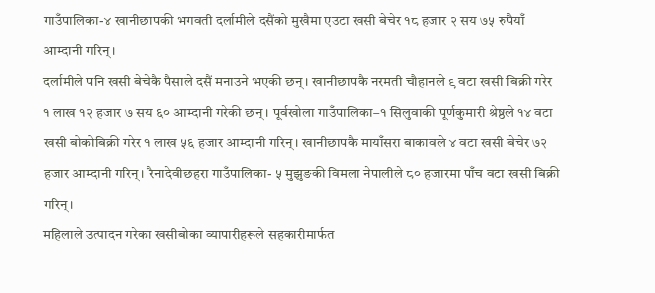गाउँपालिका-४ खानीछापकी भगवती दर्लामीले दसैंको मुखैमा एउटा खसी बेचेर १८ हजार २ सय ७५ रुपैयाँ आम्दानी गरिन्।
दर्लामीले पनि खसी बेचेकै पैसाले दसैं मनाउने भएकी छन्। खानीछापकै नरमती चौहानले ९ वटा खसी बिक्री गरेर १ लाख १२ हजार ७ सय ६० आम्दानी गरेकी छन्। पूर्वखोला गाउँपालिका–१ सिलुवाकी पूर्णकुमारी श्रेष्ठले १४ वटा खसी बोकोबिक्री गरेर १ लाख ५६ हजार आम्दानी गरिन्। खानीछापकै मायाँसरा बाकावले ४ वटा खसी बेचेर ७२ हजार आम्दानी गरिन्। रैनादेवीछहरा गाउँपालिका- ५ मुझुङकी विमला नेपालीले ८० हजारमा पाँच वटा खसी बिक्री गरिन्।
महिलाले उत्पादन गरेका खसीबोका व्यापारीहरूले सहकारीमार्फत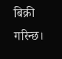बिक्री गरिन्छ।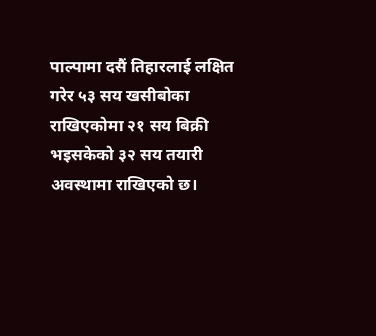पाल्पामा दसैं तिहारलाई लक्षित गरेर ५३ सय खसीबोका राखिएकोमा २१ सय बिक्री भइसकेको ३२ सय तयारी अवस्थामा राखिएको छ।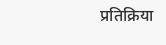प्रतिक्रिया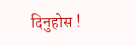दिनुहोस !